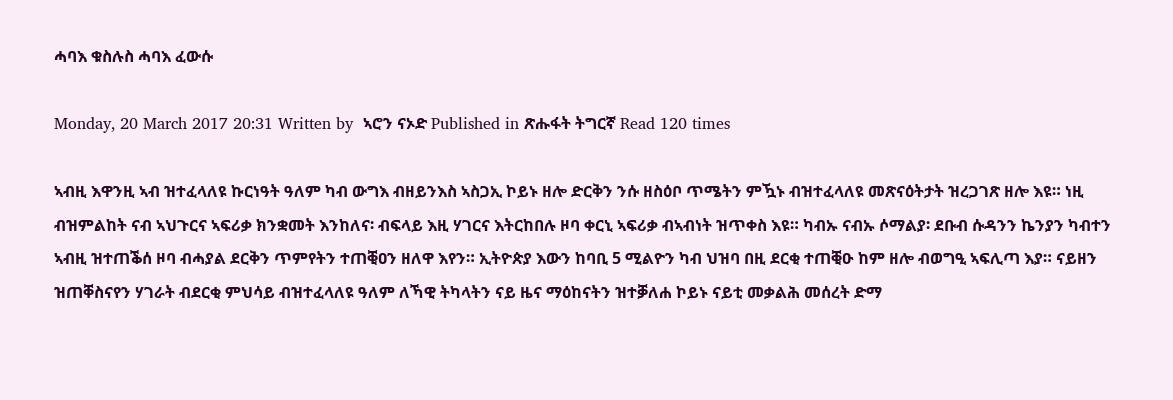ሓባእ ቁስሉስ ሓባእ ፈውሱ

Monday, 20 March 2017 20:31 Written by  ኣሮን ናኦድ Published in ጽሑፋት ትግርኛ Read 120 times

ኣብዚ እዋንዚ ኣብ ዝተፈላለዩ ኩርነዓት ዓለም ካብ ውግእ ብዘይንእስ ኣስጋኢ ኮይኑ ዘሎ ድርቅን ንሱ ዘስዕቦ ጥሜትን ምዃኑ ብዝተፈላለዩ መጽናዕትታት ዝረጋገጽ ዘሎ እዩ። ነዚ ብዝምልከት ናብ ኣህጉርና ኣፍሪቃ ክንቋመት እንከለና፡ ብፍላይ እዚ ሃገርና እትርከበሉ ዞባ ቀርኒ ኣፍሪቃ ብኣብነት ዝጥቀስ እዩ። ካብኡ ናብኡ ሶማልያ፡ ደቡብ ሱዳንን ኬንያን ካብተን ኣብዚ ዝተጠቕሰ ዞባ ብሓያል ደርቅን ጥምየትን ተጠቒዐን ዘለዋ እየን። ኢትዮጵያ እውን ከባቢ 5 ሚልዮን ካብ ህዝባ በዚ ደርቂ ተጠቒዑ ከም ዘሎ ብወግዒ ኣፍሊጣ እያ። ናይዘን ዝጠቐስናየን ሃገራት ብደርቂ ምህሳይ ብዝተፈላለዩ ዓለም ለኻዊ ትካላትን ናይ ዜና ማዕከናትን ዝተቓለሐ ኮይኑ ናይቲ መቃልሕ መሰረት ድማ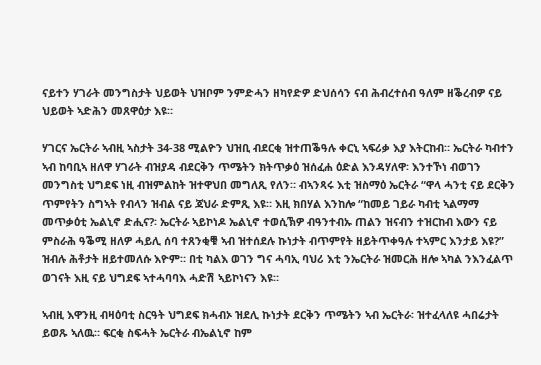ናይተን ሃገራት መንግስታት ህይወት ህዝቦም ንምድሓን ዘካየድዎ ድህሰሳን ናብ ሕብረተሰብ ዓለም ዘቕረብዎ ናይ ህይወት ኣድሕን መጸዋዕታ እዩ።

ሃገርና ኤርትራ ኣብዚ ኣስታት 34-38 ሚልዮን ህዝቢ ብደርቂ ዝተጠቕዓሉ ቀርኒ ኣፍሪቃ እያ እትርከብ። ኤርትራ ካብተን ኣብ ከባቢኣ ዘለዋ ሃገራት ብዝያዳ ብደርቅን ጥሜትን ክትጥቃዕ ዝሰፈሐ ዕድል እንዳሃለዋ፡ እንተኾነ ብወገን መንግስቲ ህግደፍ ነዚ ብዝምልከት ዝተዋህበ መግለጺ የለን። ብኣንጻሩ እቲ ዝስማዕ ኤርትራ “ዋላ ሓንቲ ናይ ደርቅን ጥምየትን ስግኣት የብላን ዝብል ናይ ጃህራ ድምጺ እዩ። እዚ ክበሃል እንከሎ “ከመይ ገይራ ካብቲ ኣልማማ መጥቃዕቲ ኤልኒኖ ድሒና?፡ ኤርትራ ኣይኮነዶ ኤልኒኖ ተወሲኽዎ ብዓንተብኡ ጠልን ዝናብን ተዝርከብ እውን ናይ ምስራሕ ዓቕሚ ዘለዎ ሓይሊ ሰባ ተጸንቂቑ ኣብ ዝተሰደሉ ኩነታት ብጥምየት ዘይትጥቀዓሉ ተኣምር እንታይ እዩ?” ዝብሉ ሕቶታት ዘይተመለሱ እዮም። በቲ ካልእ ወገን ግና ሓባኢ ባህሪ እቲ ንኤርትራ ዝመርሕ ዘሎ ኣካል ንእንፈልጥ ወገናት እዚ ናይ ህግደፍ ኣተሓባባእ ሓድሽ ኣይኮነናን እዩ።

ኣብዚ እዋንዚ ብዛዕባቲ ስርዓት ህግደፍ ክሓብኦ ዝደሊ ኩነታት ደርቅን ጥሜትን ኣብ ኤርትራ፡ ዝተፈላለዩ ሓበሬታት ይወጹ ኣለዉ። ፍርቂ ስፍሓት ኤርትራ ብኤልኒኖ ከም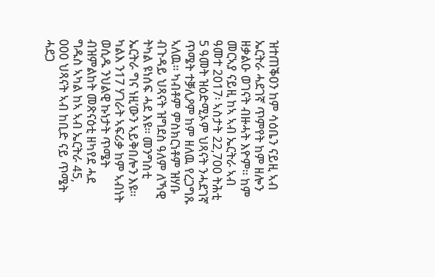ዝተጠቕዐን ከም ሳዕቤን ናይዚ ኣብ ኤርትራ ሓደገኛ ጥምየት ከም ዘሎን ዘቃልዑ ወገናት ብዙሓት እዮም። ከም መርኣያ ናይዚ ከኣ ኣብ ኤርትራ ኣብ ዓመተ 2017፡ ኣስታት 22,700 ትሕቲ 5 ዓመት ዝዕድሚኦም ህጻናት ንሓደገኛ ጥሜት ተቓሊዖም ከም ዘለዉ የረጋግጹ ኣለዉ። ካብቶም ምስክርነቶም ዝሃቡ ብጉዳይ ህጻናት ዝግደስ ዓለም ለኻዊ ትካል ዩነሰፍ ሓደ እዩ። መንግስቲ ኤርትራ ግና ነዚ’ውን ኣይቅበሎን እዩ። ካልእ ን17 ሃገራት ኣፍሪቃ ከም ኣብነት ወሲዱ ንህልዊ ኩነታት ጥሜት ብዝምልከት መጽናዕቲ ዘካየደ ሓደ ግዱስ ኣካል ከኣ ኣብ ኤርትራ 45, 000 ህጻናት ኣብ ከቢድ ናይ ጥሜት ሓደጋ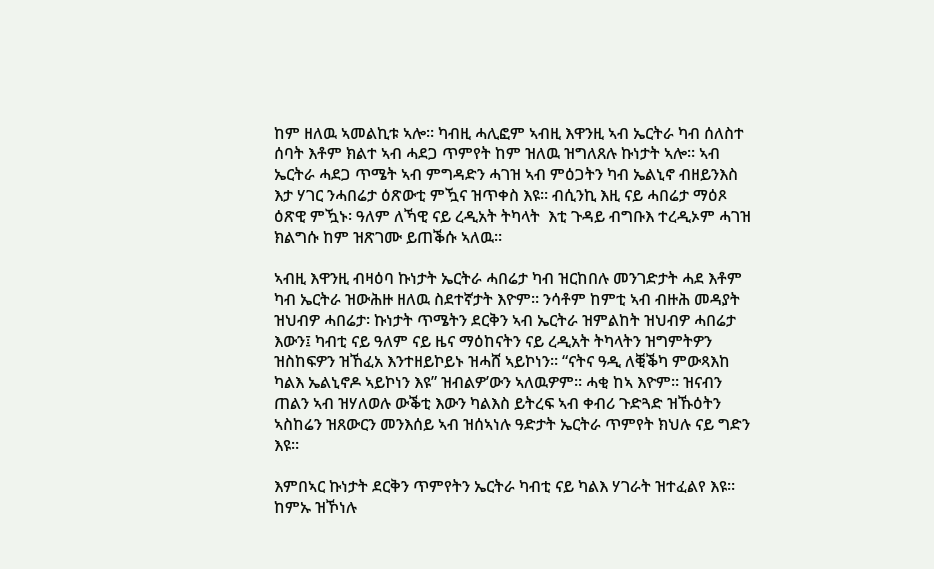ከም ዘለዉ ኣመልኪቱ ኣሎ። ካብዚ ሓሊፎም ኣብዚ እዋንዚ ኣብ ኤርትራ ካብ ሰለስተ ሰባት እቶም ክልተ ኣብ ሓደጋ ጥምየት ከም ዝለዉ ዝግለጸሉ ኩነታት ኣሎ። ኣብ ኤርትራ ሓደጋ ጥሜት ኣብ ምግዳድን ሓገዝ ኣብ ምዕጋትን ካብ ኤልኒኖ ብዘይንእስ እታ ሃገር ንሓበሬታ ዕጽውቲ ምዃና ዝጥቀስ እዩ። ብሲንኪ እዚ ናይ ሓበሬታ ማዕጾ ዕጽዊ ምዃኑ፡ ዓለም ለኻዊ ናይ ረዲአት ትካላት  እቲ ጉዳይ ብግቡእ ተረዲኦም ሓገዝ ክልግሱ ከም ዝጽገሙ ይጠቕሱ ኣለዉ።

ኣብዚ እዋንዚ ብዛዕባ ኩነታት ኤርትራ ሓበሬታ ካብ ዝርከበሉ መንገድታት ሓደ እቶም  ካብ ኤርትራ ዝውሕዙ ዘለዉ ስደተኛታት እዮም። ንሳቶም ከምቲ ኣብ ብዙሕ መዳያት ዝህብዎ ሓበሬታ፡ ኩነታት ጥሜትን ደርቅን ኣብ ኤርትራ ዝምልከት ዝህብዎ ሓበሬታ እውን፤ ካብቲ ናይ ዓለም ናይ ዜና ማዕከናትን ናይ ረዲአት ትካላትን ዝግምትዎን ዝስከፍዎን ዝኸፈአ እንተዘይኮይኑ ዝሓሸ ኣይኮነን። “ናትና ዓዲ ለቒቕካ ምውጻእከ ካልእ ኤልኒኖዶ ኣይኮነን እዩ” ዝብልዎ’ውን ኣለዉዎም። ሓቂ ከኣ እዮም። ዝናብን ጠልን ኣብ ዝሃለወሉ ውቕቲ እውን ካልእስ ይትረፍ ኣብ ቀብሪ ጉድጓድ ዝኹዕትን ኣስከሬን ዝጸውርን መንእሰይ ኣብ ዝሰኣነሉ ዓድታት ኤርትራ ጥምየት ክህሉ ናይ ግድን እዩ።

እምበኣር ኩነታት ደርቅን ጥምየትን ኤርትራ ካብቲ ናይ ካልእ ሃገራት ዝተፈልየ እዩ። ከምኡ ዝኾነሉ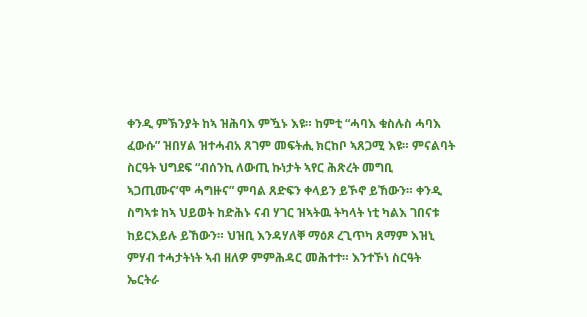ቀንዲ ምኽንያት ከኣ ዝሕባእ ምዃኑ እዩ። ከምቲ “ሓባእ ቁስሉስ ሓባእ ፈውሱ” ዝበሃል ዝተሓብአ ጸገም መፍትሒ ክርከቦ ኣጸጋሚ እዩ። ምናልባት ስርዓት ህግደፍ “ብሰንኪ ለውጢ ኩነታት ኣየር ሕጽረት መግቢ ኣጋጢሙና’ሞ ሓግዙና” ምባል ጸድፍን ቀላይን ይኾኖ ይኸውን። ቀንዲ ስግኣቱ ከኣ ህይወት ከድሕኑ ናብ ሃገር ዝኣትዉ ትካላት ነቲ ካልእ ገበናቱ ከይርእይሉ ይኸውን። ህዝቢ እንዳሃለቐ ማዕጾ ረጊጥካ ጸማም እዝኒ ምሃብ ተሓታትነት ኣብ ዘለዎ ምምሕዳር መሕተተ። እንተኾነ ስርዓት ኤርትራ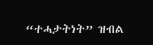“ተሓታትነት” ዝብል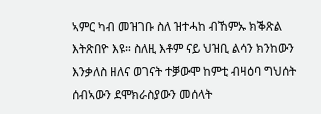ኣምር ካብ መዝገቡ ስለ ዝተሓከ ብኸምኡ ክቕጽል እትጽበዮ እዩ። ስለዚ እቶም ናይ ህዝቢ ልሳን ክንከውን እንቃለስ ዘለና ወገናት ተቓውሞ ከምቲ ብዛዕባ ግህሰት ሰብኣውን ደሞክራስያውን መሰላት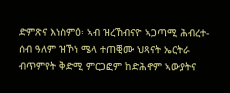ድምጽና እነስምዕ፡ ኣብ ዝረኸብናዮ ኣጋጣሚ ሕብረተ-ሰብ ዓለም ዝኾነ ሜላ ተጠቒሙ ህጻናት ኤርትራ ብጥምየት ቅድሚ ምርጋፎም ከድሕኖም ኣውያትና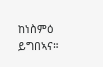ከነስምዕ ይግበኣና።